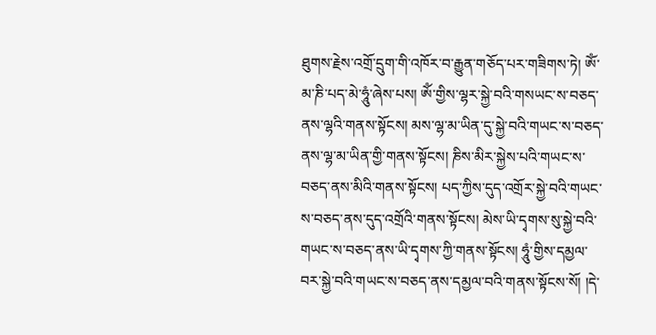ཐུགས་རྗེས་འགྲོ་དྲུག་གི་འཁོར་བ་རྒྱུན་གཅོད་པར་གཟིགས་ཏེ། ཨོཾ་མ་ཎི་པད་མེ་ཧཱུཾ་ཞེས་པས། ཨོཾ་གྱིས་ལྷར་སྐྱེ་བའི་གསཡང་ས་བཅད་ནས་ལྷའི་གནས་སྟོངས། མས་ལྷ་མ་ཡིན་དུ་སྐྱེ་བའི་གཡང་ས་བཅད་ནས་ལྷ་མ་ཡིན་གྱི་གནས་སྟོངས། ཎིས་མིར་སྐྱེས་པའི་གཡང་ས་བཅད་ནས་མིའི་གནས་སྟོངས། པད་ཀྱིས་དུད་འགྲོར་སྐྱེ་བའི་གཡང་ས་བཅད་ནས་དུད་འགྲོའི་གནས་སྟོངས། མེས་ཡི་དྭགས་སུ་སྐྱེ་བའི་གཡང་ས་བཅད་ནས་ཡི་དྭགས་ཀྱི་གནས་སྟོངས། ཧཱུཾ་གྱིས་དམྱལ་བར་སྐྱེ་བའི་གཡང་ས་བཅད་ནས་དམྱལ་བའི་གནས་སྟོངས་སོ། །དེ་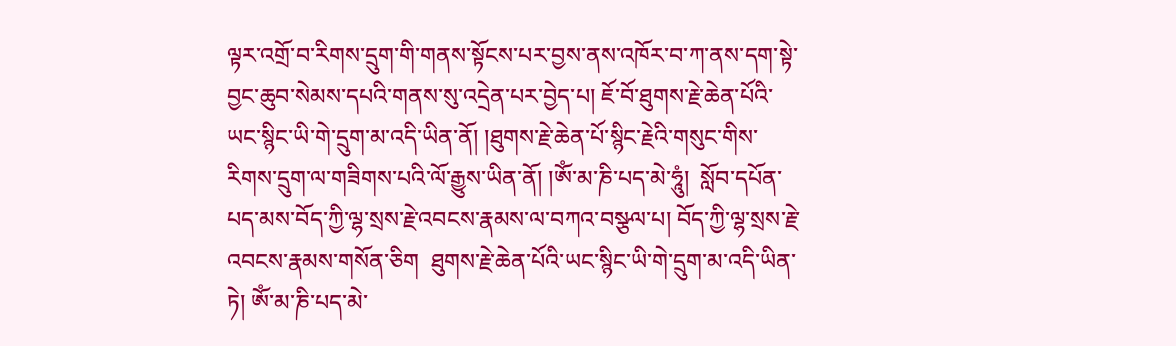ལྟར་འགྲོ་བ་རིགས་དྲུག་གི་གནས་སྟོངས་པར་བྱས་ནས་འཁོར་བ་ཀ་ནས་དག་སྟེ་བྱང་ཆུབ་སེམས་དཔའི་གནས་སུ་འདྲེན་པར་བྱེད་པ། ཇོ་བོ་ཐུགས་རྗེ་ཆེན་པོའི་ཡང་སྙིང་ཡི་གེ་དྲུག་མ་འདི་ཡིན་ནོ། །ཐུགས་རྗེ་ཆེན་པོ་སྙིང་རྗེའི་གསུང་གིས་རིགས་དྲུག་ལ་གཟིགས་པའི་ལོ་རྒྱུས་ཡིན་ནོ། །ཨོཾ་མ་ཎི་པད་མེ་ཧཱུཾ།  སློབ་དཔོན་པད་མས་བོད་ཀྱི་ལྷ་སྲས་རྗེ་འབངས་རྣམས་ལ་བཀའ་བསྩལ་པ། བོད་ཀྱི་ལྷ་སྲས་རྗེ་འབངས་རྣམས་གསོན་ཅིག  ཐུགས་རྗེ་ཆེན་པོའི་ཡང་སྙིང་ཡི་གེ་དྲུག་མ་འདི་ཡིན་ཏེ། ཨོཾ་མ་ཎི་པད་མེ་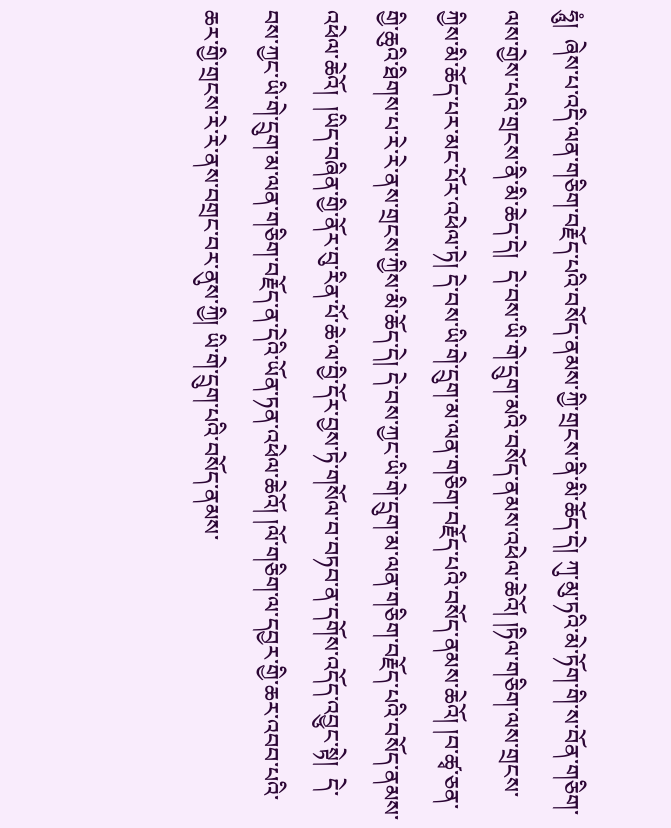ཧཱུཾ།  ཞེས་པ་འདི་ལན་གཅིག་བརྗོད་པའི་བསོད་ནམས་ཀྱི་གྲངས་ནི་མི་ཆོད་དེ། ཀུ་མུ་ཏའི་མེ་ཏོག་གི་ས་བོན་གཅིག་ལས་གྱེས་པའི་གྲངས་ནི་མི་ཆེད་དེ།  དེ་བས་ཡི་གེ་དྲུག་མའི་བསོད་ནམས་འཕེལ་ཆེའོ། །ཏིལ་གཅིག་ལས་གྲངས་ཀྱིས་མི་ཆོད་པར་མང་པོར་འཕེལ་ཏེ། དེ་བས་ཡི་གེ་དྲུག་མ་ལན་གཅིག་བརྗོད་པའི་བསོད་ནམས་ཆེའོ། །བ་ཚྭ་ཅན་གྱི་ཆུའི་ཐིགས་པ་རེ་རེ་ནས་གྲངས་ཀྱིས་མི་ཆོད་དེ། དེ་བས་ཀྱང་ཡི་གེ་དྲུག་མ་ལན་གཅིག་བརྗོད་པའི་བསོད་ནམས་འཕེལ་ཆེའོ།  །ཡིད་བཞིན་གྱི་ནོར་བུ་རིན་པོ་ཆེ་ལ་བྱི་དོར་བྱས་ཏེ་གསོལ་བ་བཏབ་ན་དགོས་འདོད་འབྱུང་སྟེ།  དེ་བས་ཀྱང་ཡི་གེ་དྲུག་མ་ལན་གཅིག་བརྗོད་ན་དེའི་ཡོན་ཏན་འཕེལ་ཆེའོ། །ལོ་གཅིག་ལ་དབྱར་གྱི་ཆར་འབབ་པའི་ཆར་གྱི་གྲངས་རེ་རེ་ནས་བགྲང་བར་ནུས་ཀྱི། ཡི་གེ་དྲུག་པའི་བསོད་ནམས་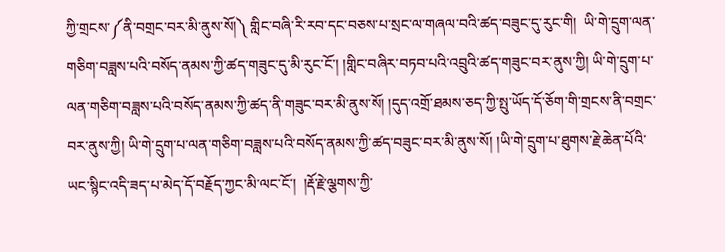ཀྱི་གྲངས་༼ནི་བགྲང་བར་མི་ནུས་སོ།༽ གླིང་བཞི་རི་རབ་དང་བཅས་པ་སྲང་ལ་གཞལ་བའི་ཚད་བཟུང་དུ་རུང་གི།  ཡི་གེ་དྲུག་ལན་གཅིག་བཟླས་པའི་བསོད་ནམས་ཀྱི་ཚད་གཟུང་དུ་མི་རུང་ངོ་། །གླིང་བཞིར་བཏབ་པའི་འབྲུའི་ཚད་གཟུང་བར་ནུས་ཀྱི། ཡི་གེ་དྲུག་པ་ལན་གཅིག་བཟླས་པའི་བསོད་ནམས་ཀྱི་ཚད་ནི་གཟུང་བར་མི་ནུས་སོ། །དུད་འགྲོ་ཐམས་ཅད་ཀྱི་སྤུ་ཡོད་དོ་ཅོག་གི་གྲངས་ནི་བགྲང་བར་ནུས་ཀྱི། ཡི་གེ་དྲུག་པ་ལན་གཅིག་བཟླས་པའི་བསོད་ནམས་ཀྱི་ཚད་བཟུང་བར་མི་ནུས་སོ། །ཡི་གེ་དྲུག་པ་ཐུགས་རྗེ་ཆེན་པོའི་ཡང་སྙིང་འདི་ཟད་པ་མེད་དོ་བརྗོད་ཀྱང་མི་ལང་ངོ་།  །རྡོ་རྗེ་ལྕགས་ཀྱི་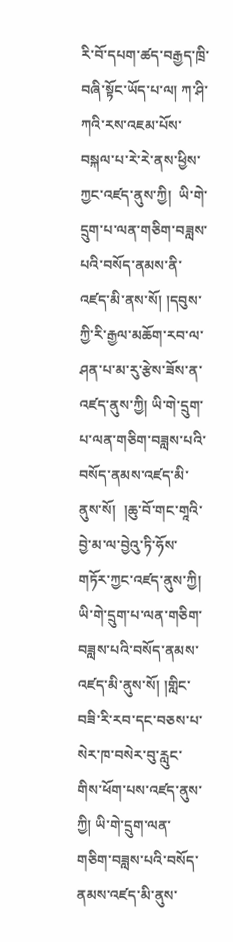རི་བོ་དཔག་ཚད་བརྒྱད་ཁྲི་བཞི་སྟོང་ཡོད་པ་ལ། ཀ་ཤི་ཀའི་རས་འཇམ་པོས་བསྐལ་པ་རེ་རེ་ནས་ཕྱིས་ཀྱང་འཛད་ནུས་ཀྱི།  ཡི་གེ་དྲུག་པ་ལན་གཅིག་བཟླས་པའི་བསོད་ནམས་ནི་འཛད་མི་ནས་སོ། །དབུས་ཀྱི་རི་རྒྱལ་མཆོག་རབ་ལ་ཤན་པ་མ་རུ་རྩེས་ཟོས་ན་འཛད་ནུས་ཀྱི། ཡི་གེ་དྲུག་པ་ལན་གཅིག་བཟླས་པའི་བསོད་ནམས་འཛད་མི་ནུས་སོ།  །ཆུ་བོ་གང་གཱའི་བྱེ་མ་ལ་བྱེའུ་ཏི་ཧོས་གཏོར་ཀྱང་འཛད་ནུས་ཀྱི།  ཡི་གེ་དྲུག་པ་ལན་གཅིག་བཟླས་པའི་བསོད་ནམས་འཛད་མི་ནུས་སོ། །གླིང་བཟི་རི་རབ་དང་བཅས་པ་སེར་ཁ་བསེར་བུ་རླུང་གིས་ཕོག་པས་འཛད་ནུས་ཀྱི། ཡི་གེ་དྲུག་ལན་གཅིག་བཟླས་པའི་བསོད་ནམས་འཛད་མི་ནུས་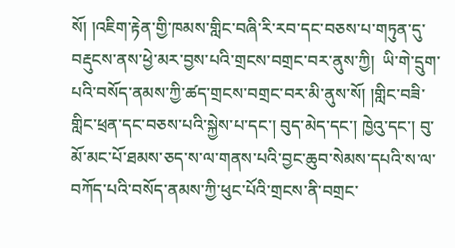སོ། །འཇིག་རྟེན་གྱི་ཁམས་གླིང་བཞི་རི་རབ་དང་བཅས་པ་གཏུན་དུ་བརྡུངས་ནས་ཕྱེ་མར་བྱས་པའི་གྲངས་བགྲང་བར་ནུས་ཀྱི།  ཡི་གེ་དྲུག་པའི་བསོད་ནམས་ཀྱི་ཚད་གྲངས་བགྲང་བར་མི་ནུས་སོ། །གླིང་བཟི་གླིང་ཕྲན་དང་བཅས་པའི་སྐྱེས་པ་དང་། བུད་མེད་དང་། ཁྱེའུ་དང་། བུ་མོ་མང་པོ་ཐམས་ཅད་ས་ལ་གནས་པའི་བྱང་ཆུབ་སེམས་དཔའི་ས་ལ་བཀོད་པའི་བསོད་ནམས་ཀྱི་ཕུང་པོའི་གྲངས་ནི་བགྲང་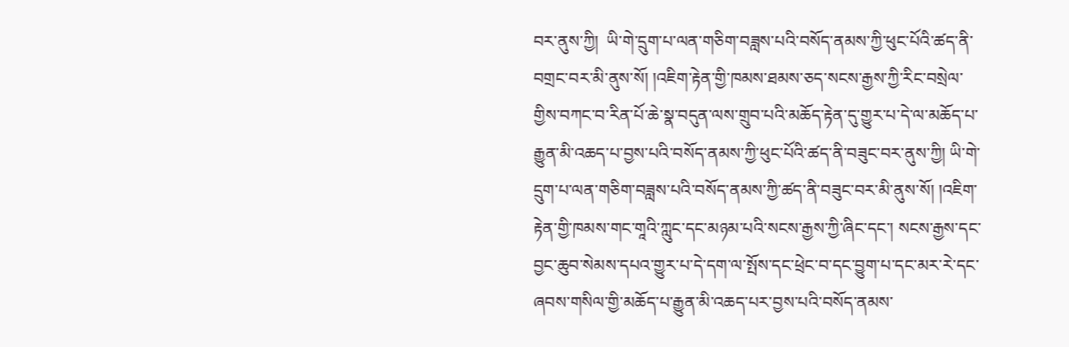བར་ནུས་ཀྱི།  ཡི་གེ་དྲུག་པ་ལན་གཅིག་བཟླས་པའི་བསོད་ནམས་ཀྱི་ཕུང་པོའི་ཚད་ནི་བགྲང་བར་མི་ནུས་སོ། །འཇིག་རྟེན་གྱི་ཁམས་ཐམས་ཅད་སངས་རྒྱས་ཀྱི་རིང་བསྲེལ་གྱིས་བཀང་བ་རིན་པོ་ཆེ་སྣ་བདུན་ལས་གྲུབ་པའི་མཆོད་རྟེན་དུ་གྱུར་པ་དེ་ལ་མཆོད་པ་རྒྱུན་མི་འཆད་པ་བྱས་པའི་བསོད་ནམས་ཀྱི་ཕུང་པོའི་ཚད་ནི་བཟུང་བར་ནུས་ཀྱི། ཡི་གེ་དྲུག་པ་ལན་གཅིག་བཟླས་པའི་བསོད་ནམས་ཀྱི་ཚད་ནི་བཟུང་བར་མི་ནུས་སོ། །འཇིག་རྟེན་གྱི་ཁམས་གང་གཱའི་ཀླུང་དང་མཉམ་པའི་སངས་རྒྱས་ཀྱི་ཞིང་དང་། སངས་རྒྱས་དང་བྱང་ཆུབ་སེམས་དཔའ་གྱུར་པ་དེ་དག་ལ་སྤོས་དང་ཕྲེང་བ་དང་བྱུག་པ་དང་མར་རེ་དང་ཞབས་གསིལ་གྱི་མཆོད་པ་རྒྱུན་མི་འཆད་པར་བྱས་པའི་བསོད་ནམས་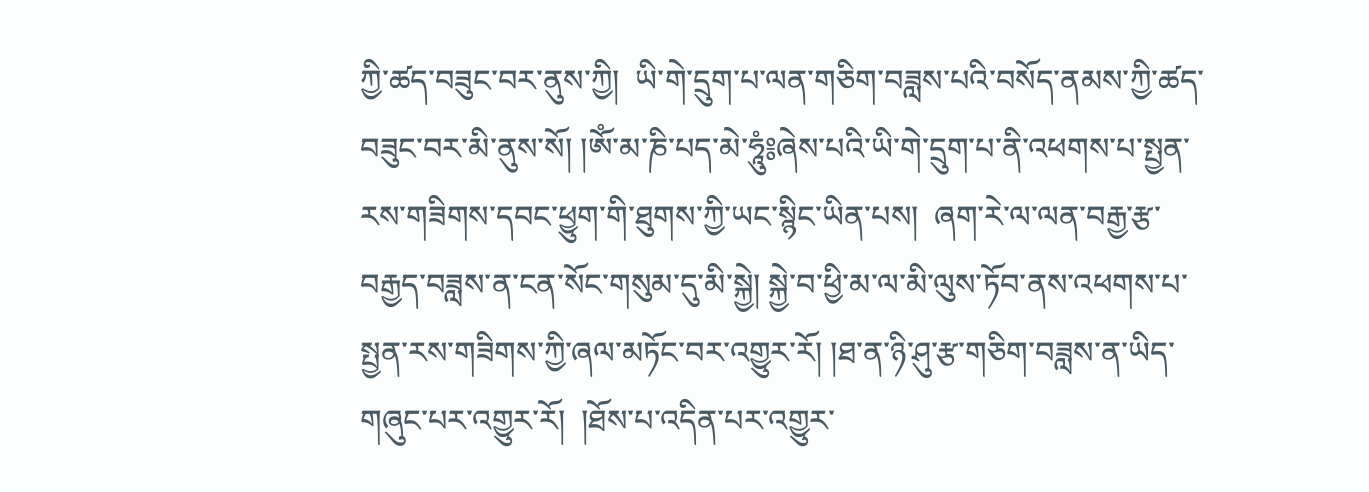ཀྱི་ཚད་བཟུང་བར་ནུས་ཀྱི།  ཡི་གེ་དྲུག་པ་ལན་གཅིག་བཟླས་པའི་བསོད་ནམས་ཀྱི་ཚད་བཟུང་བར་མི་ནུས་སོ། །ཨོཾ་མ་ཎི་པད་མེ་ཧཱུཾ༔ཞེས་པའི་ཡི་གེ་དྲུག་པ་ནི་འཕགས་པ་སྤྱན་རས་གཟིགས་དབང་ཕྱུག་གི་ཐུགས་ཀྱི་ཡང་སྙིང་ཡིན་པས།  ཞག་རེ་ལ་ལན་བརྒྱ་རྩ་བརྒྱད་བཟླས་ན་ངན་སོང་གསུམ་དུ་མི་སྐྱེ། སྐྱེ་བ་ཕྱི་མ་ལ་མི་ལུས་ཏོབ་ནས་འཕགས་པ་སྤྱན་རས་གཟིགས་ཀྱི་ཞལ་མཏོང་བར་འགྱུར་རོ། །ཐ་ན་ཉི་ཤུ་རྩ་གཅིག་བཟླས་ན་ཡིད་གཞུང་པར་འགྱུར་རོ།  །ཐོས་པ་འདིན་པར་འགྱུར་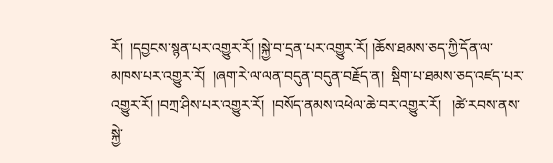རོ།  །དབྱངས་སྙན་པར་འགྱུར་རོ། །སྐྱེ་བ་དྲན་པར་འགྱུར་རོ། །ཆོས་ཐམས་ཅད་ཀྱི་དོན་ལ་མཁས་པར་འགྱུར་རོ།  །ཞག་རེ་ལ་ལན་བདུན་བདུན་བརྗོད་ན།  སྡིག་པ་ཐམས་ཅད་འཛད་པར་འགྱུར་རོ། །བཀྲ་ཤིས་པར་འགྱུར་རོ།  །བསོད་ནམས་འཕེལ་ཆེ་བར་འགྱུར་རོ།   །ཚེ་རབས་ནས་སྐྱེ་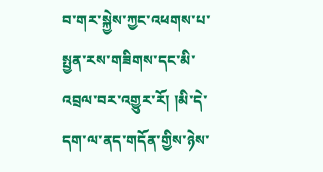བ་གར་སྐྱེས་ཀྱང་འཕགས་པ་སྤྱན་རས་གཟིགས་དང་མི་འབྲལ་བར་འགྱུར་རོ། །མི་དེ་དག་ལ་ནད་གདོན་གྱིས་ཉེས་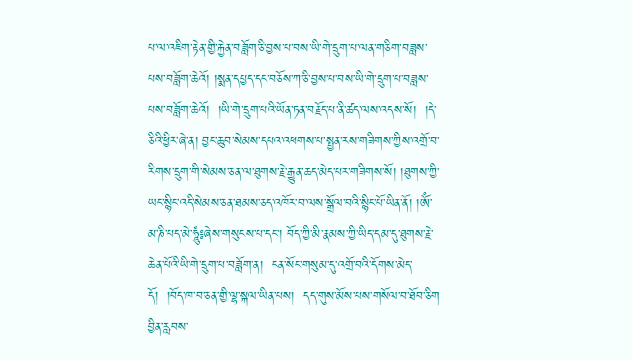པ་ལ་འཇིག་རྟེན་གྱི་རྐྱེན་བཟློག་ཅི་བྱས་པ་བས་ཡི་གེ་དྲུག་པ་ལན་གཅིག་བཟླས་པས་བཟློག་ཆེའོ། །སྨན་དཔྱད་དང་བཅོས་ཀ་ཅི་བྱས་པ་བས་ཡི་གེ་དྲུག་པ་བཟླས་པས་བཟློག་ཆེའོ།  །ཡི་གེ་དྲུག་པའི་ཡོན་ཏན་བརྗོད་པ་ནི་ཚད་ལས་འདས་སོ།  །དེ་ཅིའི་ཕྱིར་ཞེ་ན། བྱང་ཆུབ་སེམས་དཔའ་འཕགས་པ་སྤྱན་རས་གཟིགས་ཀྱིས་འགྲོ་བ་རིགས་དྲུག་གི་སེམས་ཅན་ལ་ཐུགས་རྗེ་རྒྱུན་ཆད་མེད་པར་གཟིགས་སོ། །ཐུགས་ཀྱི་ཡང་སྙིང་འདི་སེམས་ཅན་ཐམས་ཅད་འཁོར་བ་ལས་སྒྲོལ་བའི་སྙིང་པོ་ཡིན་ནོ། །ཨོཾ་མ་ཎི་པད་མེ་ཧཱུཾ༔ཞེས་གསུངས་པ་དང་། བོད་ཀྱི་མི་རྣམས་ཀྱི་ཡིད་དམ་དུ་ཐུགས་རྗེ་ཆེན་པོའི་ཡི་གེ་དྲུག་པ་བཟློག་ན།  ངན་སོང་གསུམ་དུ་འགྲོ་བའི་དོགས་མེད་དོ།  །བོད་ཁ་བ་ཅན་གྱི་ལྷ་སྐལ་ཡིན་པས།  དད་གུས་མོས་པས་གསོལ་བ་ཐོབ་ཅིག  བྱིན་རླབས་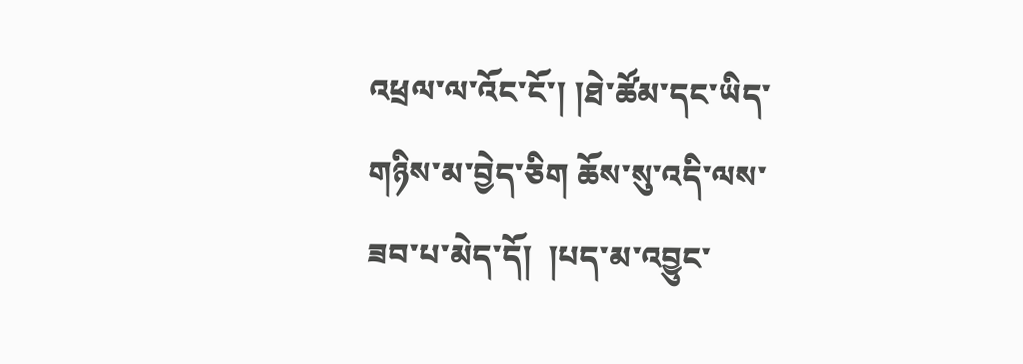འཕྲལ་ལ་འོང་ངོ་། །ཐེ་ཚོམ་དང་ཡིད་གཉིས་མ་བྱེད་ཅིག ཆོས་སུ་འདི་ལས་ཟབ་པ་མེད་དོ།  །པད་མ་འབྱུང་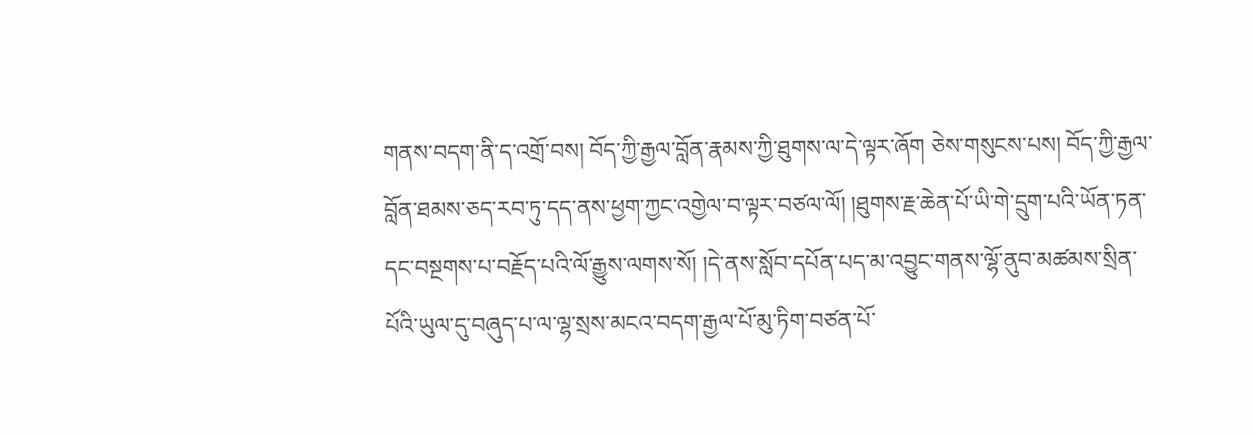གནས་བདག་ནི་ད་འགྲོ་བས། བོད་ཀྱི་རྒྱལ་བློན་རྣམས་ཀྱི་ཐུགས་ལ་དེ་ལྟར་ཞོག ཅེས་གསུངས་པས། བོད་ཀྱི་རྒྱལ་བློན་ཐམས་ཅད་རབ་ཏུ་དད་ནས་ཕྱག་ཀྱང་འགྱེལ་བ་ལྟར་བཙལ་ལོ། །ཐུགས་རྗ་ཆེན་པོ་ཡི་གེ་དྲུག་པའི་ཡོན་ཏན་དང་བསྔགས་པ་བརྗོད་པའི་ལོ་རྒྱུས་ལགས་སོ། །དེ་ནས་སློབ་དཔོན་པད་མ་འབྱུང་གནས་ལྷོ་ནུབ་མཚམས་སྲིན་པོའི་ཡུལ་དུ་བཞུད་པ་ལ་ལྷ་སྲས་མངའ་བདག་རྒྱལ་པོ་མུ་ཏིག་བཙན་པོ་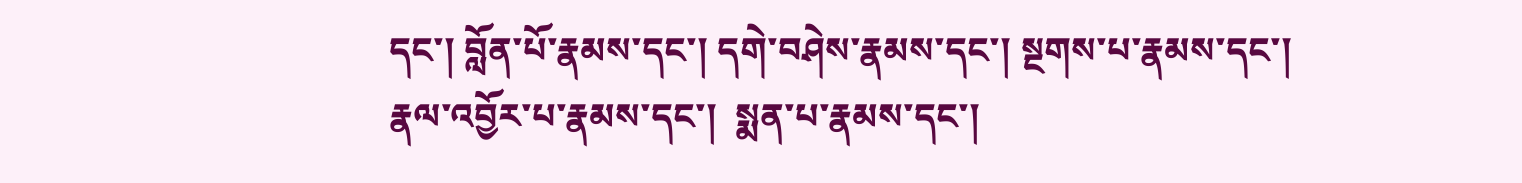དང་། བློན་པོ་རྣམས་དང་། དགེ་བཤེས་རྣམས་དང་། སྔགས་པ་རྣམས་དང་། རྣལ་འབྱོར་པ་རྣམས་དང་།  སྨན་པ་རྣམས་དང་།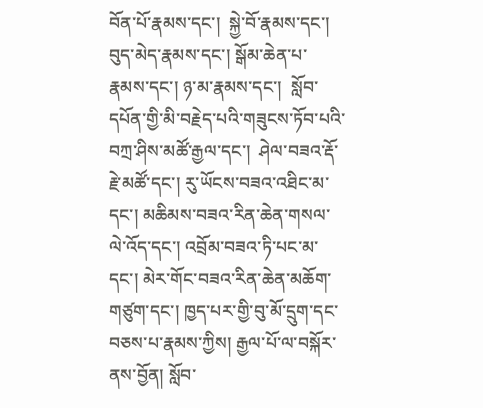བོན་པོ་རྣམས་དང་།  སྐྱེ་བོ་རྣམས་དང་། བུད་མེད་རྣམས་དང་། སྒོམ་ཆེན་པ་རྣམས་དང་། ཉ་མ་རྣམས་དང་།  སློབ་དཔོན་གྱི་མི་བརྗེད་པའི་གཟུངས་ཏོབ་པའི་བཀྲ་ཤིས་མཚོ་རྒྱལ་དང་།  ཤེལ་བཟའ་རྡོ་རྗེ་མཚོ་དང་། རུ་ཡོངས་བཟའ་འཐིང་མ་དང་། མཆིམས་བཟའ་རིན་ཆེན་གསལ་ལེ་འོད་དང་། འབྲོམ་བཟའ་ཏི་པང་མ་དང་། མེར་གོང་བཟའ་རིན་ཆེན་མཆོག་གཙུག་དང་། ཁྱད་པར་གྱི་བུ་མོ་དྲུག་དང་བཅས་པ་རྣམས་ཀྱིས། རྒྱལ་པོ་ལ་བསྐོར་ནས་བྱོན། སློབ་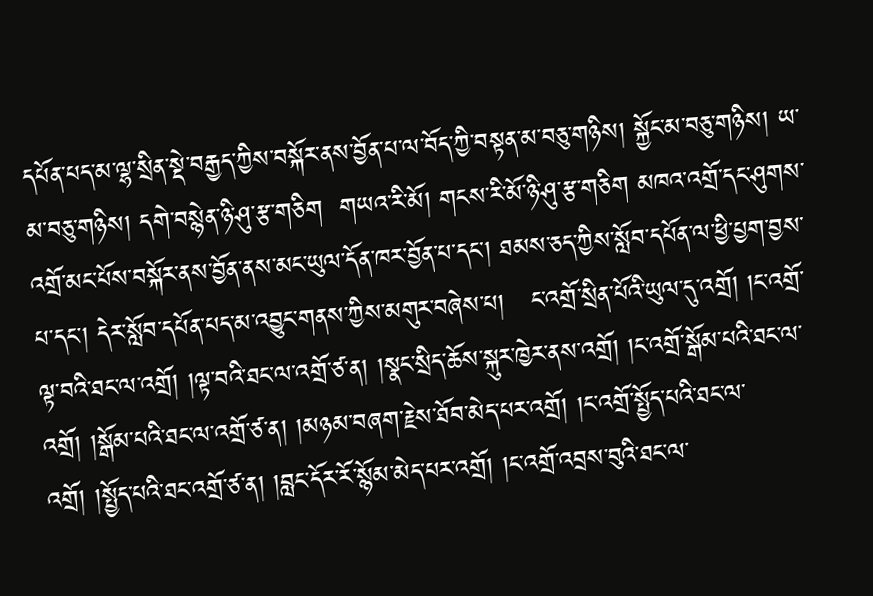དཔོན་པད་མ་ལྷ་སྲིན་སྡེ་བརྒྱད་ཀྱིས་བསྐོར་ནས་བྱོན་པ་ལ་བོད་ཀྱི་བསྟན་མ་བཅུ་གཉིས། སྐྱོང་མ་བཅུ་གཉིས། ཡ་མ་བཅུ་གཉིས། དགེ་བསྙེན་ཉི་ཤུ་རྩ་གཅིག  གཡའ་རི་མོ། གངས་རི་མོ་ཉི་ཤུ་རྩ་གཅིག མཁའ་འགྲོ་དང་ཤུགས་འགྲོ་མང་པོས་བསྐོར་ནས་བྱོན་ནས་མང་ཡུལ་དོན་ཁར་བྱོན་པ་དང་། ཐམས་ཅད་ཀྱིས་སློབ་དཔོན་ལ་ཕྱི་པྱག་བྱས་པ་དང་། དེར་སློབ་དཔོན་པད་མ་འབྱུང་གནས་ཀྱིས་མགུར་བཞེས་པ།   ང་འགྲོ་སྲིན་པོའི་ཡུལ་དུ་འགྲོ། །ང་འགྲོ་ལྟ་བའི་ཐང་ལ་འགྲོ། །ལྟ་བའི་ཐང་ལ་འགྲོ་ཙ་ན། །སྣང་སྲིད་ཆོས་སྐུར་ཁྱེར་ནས་འགྲོ། །ང་འགྲོ་སྒོམ་པའི་ཐང་ལ་འགྲོ། །སྒོམ་པའི་ཐང་ལ་འགྲོ་ཙ་ན། །མཉམ་བཞག་རྗེས་ཐོབ་མེད་པར་འགྲོ། །ང་འགྲོ་སྤྱོད་པའི་ཐང་ལ་འགྲོ། །སྤྱོད་པའི་ཐང་འགྲོ་ཙ་ན། །བླང་དོར་རོ་སྙོམ་མེད་པར་འགྲོ། །ང་འགྲོ་འབྲས་བུའི་ཐང་ལ་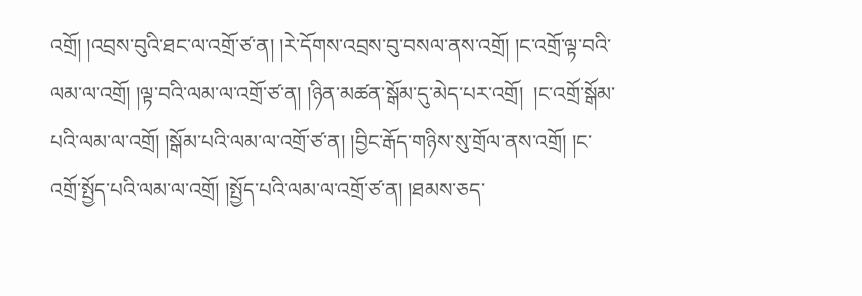འགྲོ། །འབྲས་བུའི་ཐང་ལ་འགྲོ་ཙ་ན། །རེ་དོགས་འབྲས་བུ་བསལ་ནས་འགྲོ། །ང་འགྲོ་ལྟ་བའི་ལམ་ལ་འགྲོ། །ལྟ་བའི་ལམ་ལ་འགྲོ་ཙ་ན། །ཉིན་མཚན་སྒོམ་དུ་མེད་པར་འགྲོ།  །ང་འགྲོ་སྒོམ་པའི་ལམ་ལ་འགྲོ། །སྒོམ་པའི་ལམ་ལ་འགྲོ་ཙ་ན། །བྱིང་རྒོད་གཉིས་སུ་གྲོལ་ནས་འགྲོ། །ང་འགྲོ་སྤྱོད་པའི་ལམ་ལ་འགྲོ། །སྤྱོད་པའི་ལམ་ལ་འགྲོ་ཙ་ན། །ཐམས་ཅད་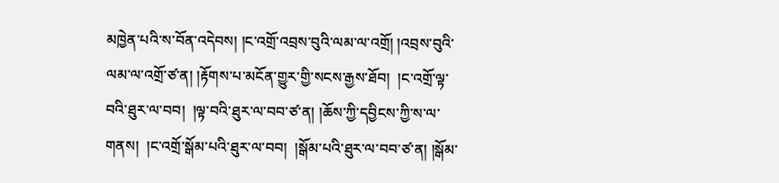མཁྱེན་པའི་ས་བོན་འདེབས། །ང་འགྲོ་འབྲས་བུའི་ལམ་ལ་འགྲོ། །འབྲས་བུའི་ལམ་ལ་འགྲོ་ཙ་ན། །རྟོགས་པ་མངོན་གྱུར་གྱི་སངས་རྒྱས་ཐོབ།  །ང་འགྲོ་ལྟ་བའི་ཐུར་ལ་བབ།  །ལྟ་བའི་ཐུར་ལ་བབ་ཙ་ན། །ཆོས་ཀྱི་དབྱིངས་ཀྱི་ས་ལ་གནས།  །ང་འགྲོ་སྒོམ་པའི་ཐུར་ལ་བབ།  །སྒོམ་པའི་ཐུར་ལ་བབ་ཙ་ན། །སྒོམ་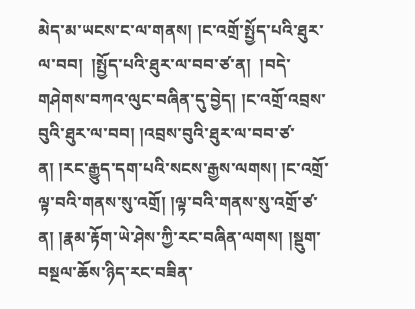མེད་མ་ཡངས་ང་ལ་གནས། །ང་འགྲོ་སྤྱོད་པའི་ཐུར་ལ་བབ།  །སྤྱོད་པའི་ཐུར་ལ་བབ་ཙ་ན།  །བདེ་གཤེགས་བཀའ་ལུང་བཞིན་དུ་བྱེད། །ང་འགྲོ་འབྲས་བུའི་ཐུར་ལ་བབ། །འབྲས་བུའི་ཐུར་ལ་བབ་ཙ་ན། །རང་རྒྱུད་དག་པའི་སངས་རྒྱས་ལགས། །ང་འགྲོ་ལྟ་བའི་གནས་སུ་འགྲོ། །ལྟ་བའི་གནས་སུ་འགྲོ་ཙ་ན། །རྣམ་རྟོག་ཡེ་ཤེས་ཀྱི་རང་བཞིན་ལགས། །སྡུག་བསྔལ་ཆོས་ཉིད་རང་བཟིན་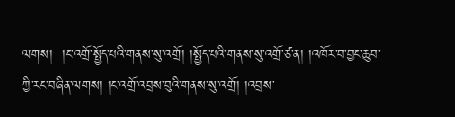ལགས།  །ང་འགྲོ་སྤྱོད་པའི་གནས་སུ་འགྲོ། །སྤྱོད་པའི་གནས་སུ་འགྲོ་ཙ་ན། །འཁོར་བ་བྱང་ཆུབ་ཀྱི་རང་བཞིན་ལགས། །ང་འགྲོ་འབྲས་བུའི་གནས་སུ་འགྲོ། །འབྲས་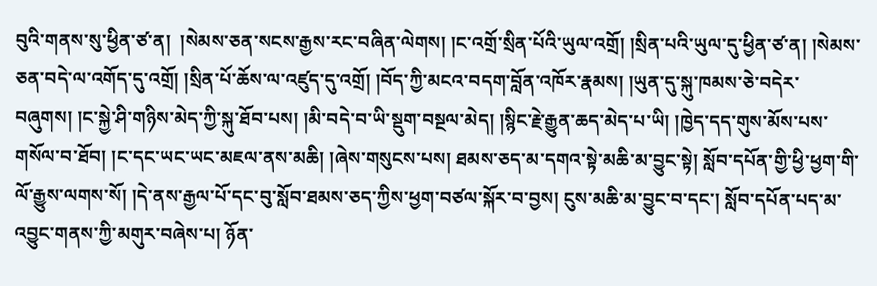བུའི་གནས་སུ་ཕྱིན་ཙ་ན།  །སེམས་ཅན་སངས་རྒྱས་རང་བཞིན་ལེགས། །ང་འགྲོ་སྲིན་པོའི་ཡུལ་འགྲོ། །སྲིན་པའི་ཡུལ་དུ་ཕྱིན་ཙ་ན། །སེམས་ཅན་བདེ་ལ་འགོད་དུ་འགྲོ། །སྲིན་པོ་ཆོས་ལ་འཛུད་དུ་འགྲོ། །བོད་ཀྱི་མངའ་བདག་བློན་འཁོར་རྣམས། །ཡུན་དུ་སྐུ་ཁམས་ཅེ་བདེར་བཞུགས། །ང་སྐྱེ་ཤི་གཉིས་མེད་ཀྱི་སྐུ་ཐོབ་པས། །མི་བདེ་བ་ཡི་སྡུག་བསྔལ་མེད། །སྙིང་རྗེ་རྒྱུན་ཆད་མེད་པ་ཡི། །ཁྱེད་དད་གུས་མོས་པས་གསོལ་བ་ཐོབ། །ང་དང་ཡང་ཡང་མཇལ་ནས་མཆི། །ཞེས་གསུངས་པས། ཐམས་ཅད་མ་དགའ་སྟེ་མཆི་མ་བྱུང་སྟེ། སློབ་དཔོན་གྱི་ཕྱི་ཕྱག་གི་ལོ་རྒྱུས་ལགས་སོ། །དེ་ནས་རྒྱལ་པོ་དང་བུ་སློབ་ཐམས་ཅད་ཀྱིས་ཕྱག་བཙལ་སྐོར་བ་བྱས། ངུས་མཆི་མ་བྱུང་བ་དང་། སློབ་དཔོན་པད་མ་འབྱུང་གནས་ཀྱི་མགུར་བཞེས་པ། ཉོན་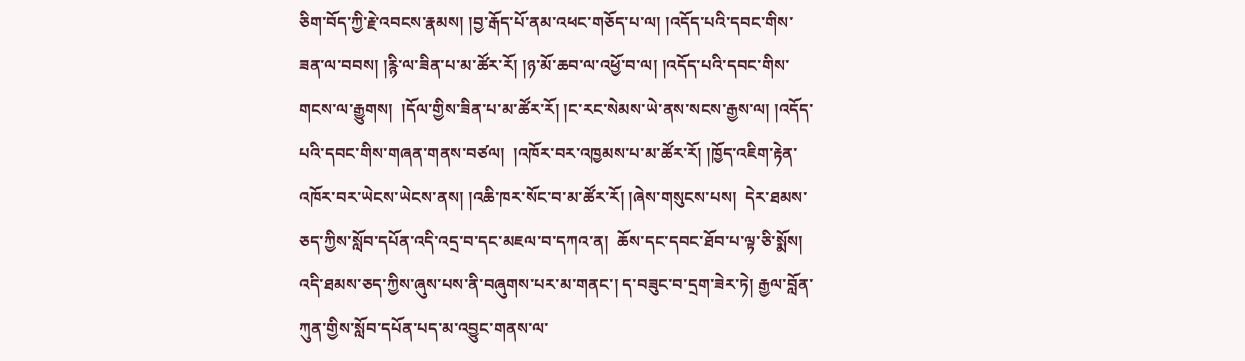ཅིག་བོད་ཀྱི་རྗེ་འབངས་རྣམས། །བྱ་རྒོད་པོ་ནམ་འཕང་གཅོད་པ་ལ། །འདོད་པའི་དབང་གིས་ཟན་ལ་བབས། །རྙི་ལ་ཟིན་པ་མ་ཚོར་རོ། །ཉ་མོ་ཆབ་ལ་འཕྱོ་བ་ལ། །འདོད་པའི་དབང་གིས་གངས་ལ་རྒྱུགས།  །དོལ་གྱིས་ཟིན་པ་མ་ཚོར་རོ། །ང་རང་སེམས་ཡེ་ནས་སངས་རྒྱས་ལ། །འདོད་པའི་དབང་གིས་གཞན་གནས་བཙལ།  །འཁོར་བར་འཁྱམས་པ་མ་ཚོར་རོ། །ཁྱོད་འཇིག་རྟེན་འཁོར་བར་ཡེངས་ཡེངས་ནས། །འཆི་ཁར་སོང་བ་མ་ཚོར་རོ། །ཞེས་གསུངས་པས།  དེར་ཐམས་ཅད་ཀྱིས་སློབ་དཔོན་འདི་འདྲ་བ་དང་མཇལ་བ་དཀའ་ན།  ཆོས་དང་དབང་ཐོབ་པ་ལྟ་ཅི་སྨོས།  འདི་ཐམས་ཅད་ཀྱིས་ཞུས་པས་ནི་བཞུགས་པར་མ་གནང་། ད་བཟུང་བ་དྲག་ཟེར་ཏེ། རྒྱལ་བློན་ཀུན་གྱིས་སློབ་དཔོན་པད་མ་འབྱུང་གནས་ལ་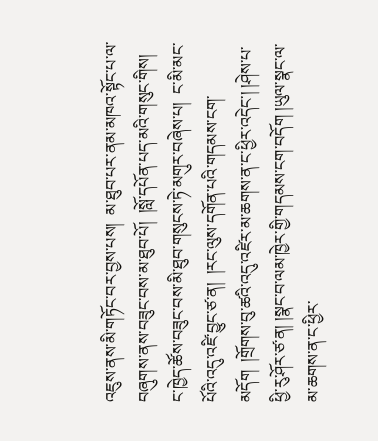འཇུས་ནས་མི་གཏོང་བར་བྱས་པས།  མ་ཐུབ་པར་ནམ་མཁའ་སྟོང་པ་ལ་བཞུགས་ནས་བཟུང་བས་མ་ཐུབ་པོ།  །སློ་དཔོན་པད་མའི་གསུང་གིས།  ང་ཁྱེད་ཚོས་བཟུང་བས་མི་ཐུབ་གསུངས་ཏེ་མགུར་བཞེས་པ།  ང་མི་མང་པོའི་འདུ་འཛི་བྱུང་ཙ་ན།  །རང་ལུས་དགོན་པའི་གདམས་ངག་མདོག  །གྲོགས་བུ་ཚའི་འདུ་འཛིར་མ་ཆགས་ན་ང་ཕྱིར་འདེང་། །ཤེས་པ་ཕྱི་རུ་ཤོར་ཙ་ན། །སྣང་བ་ལམ་ཁྱེར་གྱི་གདམས་ངག་བདོག །ཡུལ་སྣང་ལ་མ་ཆགས་ན་ང་ཕྱིར་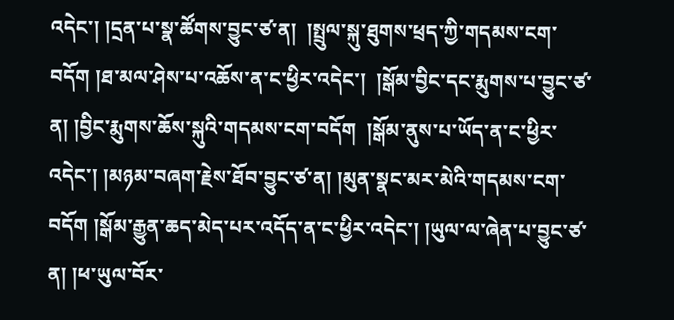འདེང་། །དྲན་པ་སྣ་ཚོགས་བྱུང་ཙ་ན།  །སྤྲུལ་སྐུ་ཐུགས་ཕྲད་ཀྱི་གདམས་ངག་བདོག །ཐ་མལ་ཤེས་པ་འཆོས་ན་ང་ཕྱིར་འདེང་།  །སྒོམ་བྱིང་དང་རྨུགས་པ་བྱུང་ཙ་ན། །བྱིང་རྨུགས་ཆོས་སྐུའི་གདམས་ངག་བདོག  །སྒོམ་ནུས་པ་ཡོད་ན་ང་ཕྱིར་འདེང་། །མཉམ་བཞག་རྗེས་ཐོབ་བྱུང་ཙ་ན། །མུན་སྣང་མར་མེའི་གདམས་ངག་བདོག །སྒོམ་རྒྱུན་ཆད་མེད་པར་འདོད་ན་ང་ཕྱིར་འདེང་། །ཡུལ་ལ་ཞེན་པ་བྱུང་ཙ་ན། །ཕ་ཡུལ་བོར་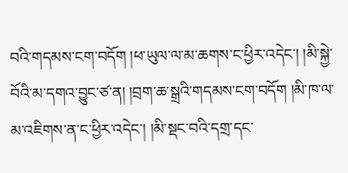བའི་གདམས་ངག་བདོག །ཕ་ཡུལ་ལ་མ་ཆགས་ང་ཕྱིར་འདེང་། །མི་སྐྱེ་བོའི་མ་དགའ་བྱུང་ཙ་ན། །བྲག་ཆ་སྒྲའི་གདམས་ངག་བདོག །མི་ཁ་ལ་མ་འཇིགས་ན་ང་ཕྱིར་འདེང་། །མི་སྡང་བའི་དགྲ་དང་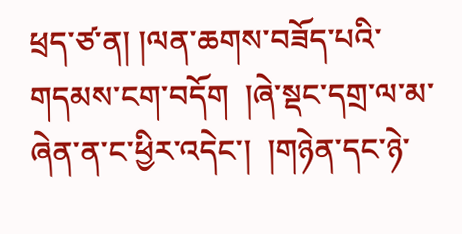ཕྲད་ཙ་ན། །ལན་ཆགས་བཟོད་པའི་གདམས་ངག་བདོག  །ཞེ་སྡང་དགྲ་ལ་མ་ཞེན་ན་ང་ཕྱིར་འདེང་།  །གཉེན་དང་ཉེ་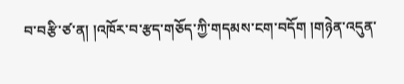བ་བརྩི་ཙ་ན། །འཁོར་བ་རྩད་གཅོད་ཀྱི་གདམས་ངག་བདོག །གཉེན་འདུན་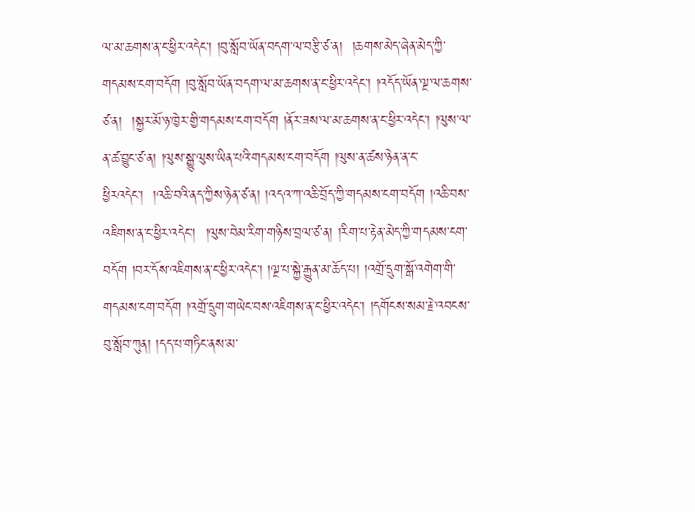ལ་མ་ཆགས་ན་ང་ཕྱིར་འདེང་། །བུ་སློབ་ཡོན་བདག་ལ་བརྩི་ཙ་ན།  །ཆགས་མེད་ཞེན་མེད་ཀྱི་གདམས་ངག་བདོག །བུ་སློབ་ཡོན་བདག་ལ་མ་ཆགས་ན་ང་ཕྱིར་འདེང་། །འདོད་ཡོན་ལྔ་ལ་ཆགས་ཙ་ན།  །སྐྱར་མོ་ཉ་ཁྱེར་གྱི་གདམས་ངག་བདོག །ནོར་ཟས་ལ་མ་ཆགས་ན་ང་ཕྱིར་འདེང་། །ལུས་ལ་ན་ཚ་བྱུང་ཙ་ན། །ལུས་སྒྱུ་ལུས་ཡིན་པའི་གདམས་ངག་བདོག །ལུས་ན་ཚས་ཉེན་ན་ང་ཕྱིརའདེང་།  །འཆི་བའི་ནད་ཀྱིས་ཉེན་ཙ་ན། །འདའ་ཀ་འཆི་བྲོད་ཀྱི་གདམས་ངག་བདོག །འཆི་བས་འཇིགས་ན་ང་ཕྱིར་འདེང་།  །ལུས་བེམ་རིག་གཉིས་བྲལ་ཙ་ན། །རིག་པ་རྟེན་མེད་ཀྱི་གདམས་ངག་བདོག །བར་དོས་འཇིགས་ན་ང་ཕྱིར་འདེང་། །ལྔ་པ་སྐྱེ་རྒྱུན་མ་ཆོད་པ། །འགྲོ་དྲུག་སྒོ་འགེག་གི་གདམས་ངག་བདོག །འགྲོ་དྲུག་གཡེང་བས་འཇིགས་ན་ང་ཕྱིར་འདེང་། །དགོངས་སམ་རྗེ་འབངས་བུ་སློབ་ཀུན། །དད་པ་གཏིང་ནས་མ་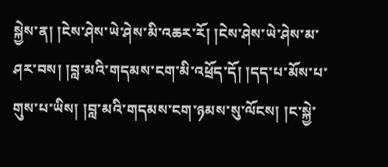སྐྱེས་ན། །ངེས་ཤེས་ཡེ་ཤེས་མི་འཆར་རོ། །ངེས་ཤེས་ཡེ་ཤེས་མ་ཤར་བས། །བླ་མའི་གདམས་ངག་མི་འཕྲོད་དོ། །དད་པ་མོས་པ་གུས་པ་ཡིས། །བླ་མའི་གདམས་ངག་ཉམས་སུ་ལོངས། །ང་སྐྱེ་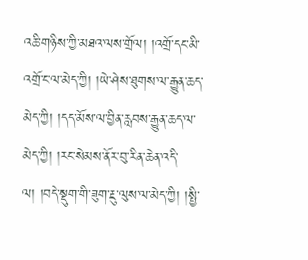འཆི་གཉིས་ཀྱི་མཐའ་ལས་གྲོལ། །འགྲོ་དང་མི་འགྲོ་ང་ལ་མེད་ཀྱི། །ཡེ་ཤེས་ཐུགས་ལ་རྒྱུན་ཆད་མེད་ཀྱི། །དད་མོས་ལ་བྱིན་རླབས་རྒྱུན་ཆད་ལ་མེད་ཀྱི། །རང་སེམས་ནོར་བུ་རིན་ཆེན་འདི་ལ། །བདེ་སྡུག་གི་ཟུག་རྔུ་ལུས་ལ་མེད་ཀྱི། །སྤྱི་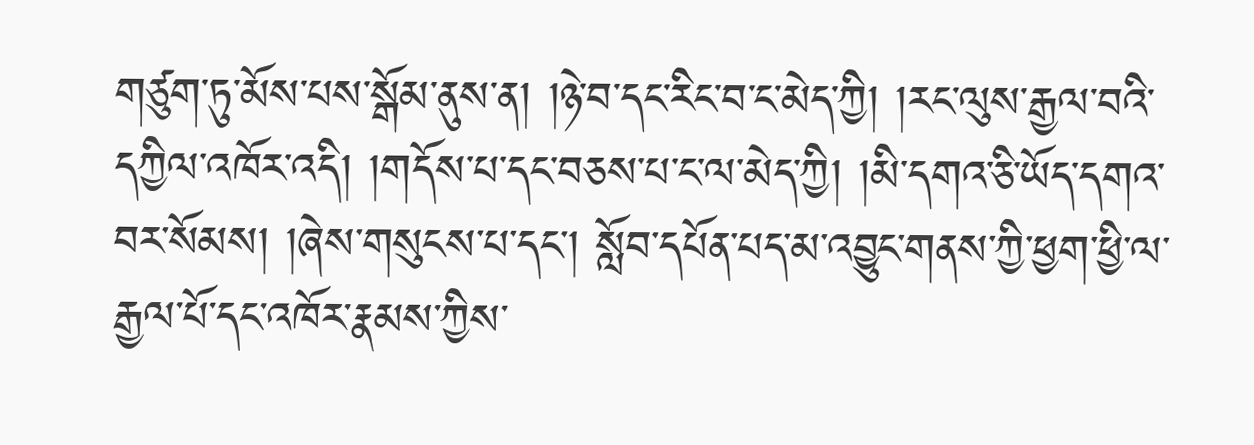གཙུག་ཏུ་མོས་པས་སྒོམ་ནུས་ན། །ཉེ་བ་དང་རིང་བ་ང་མེད་ཀྱི། །རང་ལུས་རྒྱལ་བའི་དཀྱིལ་འཁོར་འདི། །གདོས་པ་དང་བཅས་པ་ང་ལ་མེད་ཀྱི། །མི་དགའ་ཅི་ཡོད་དགའ་བར་སོམས། །ཞེས་གསུངས་པ་དང་། སློབ་དཔོན་པད་མ་འབྱུང་གནས་ཀྱི་ཕྱག་ཕྱི་ལ་རྒྱལ་པོ་དང་འཁོར་རྣམས་ཀྱིས་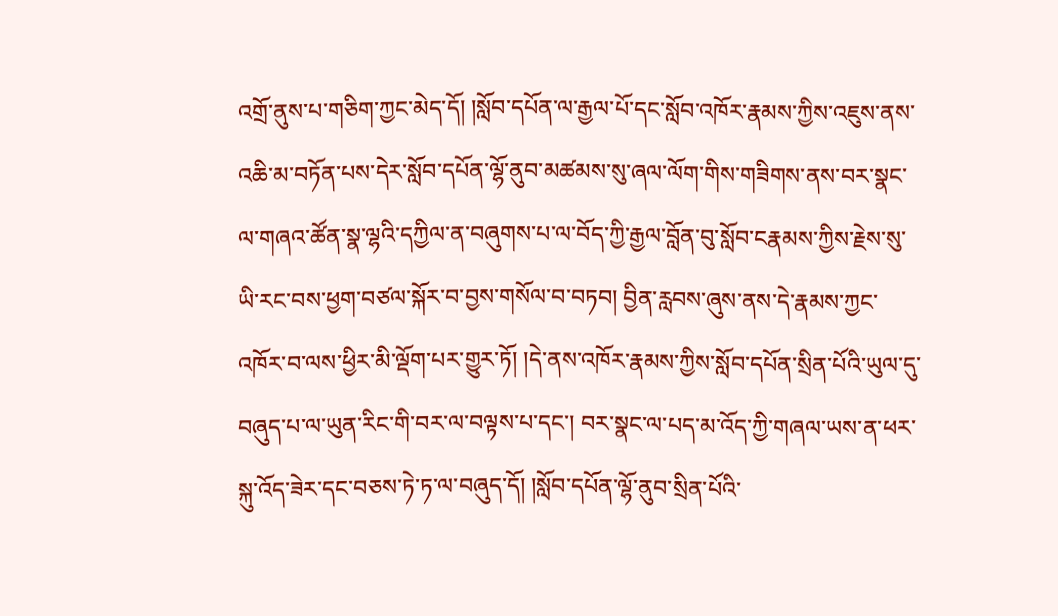འགྲོ་ནུས་པ་གཅིག་ཀྱང་མེད་དོ། །སློབ་དཔོན་ལ་རྒྱལ་པོ་དང་སློབ་འཁོར་རྣམས་ཀྱིས་འཇུས་ནས་འཆི་མ་བཏོན་པས་དེར་སློབ་དཔོན་ལྷོ་ནུབ་མཚམས་སུ་ཞལ་ལོག་གིས་གཟིགས་ནས་བར་སྣང་ལ་གཞའ་ཚོན་སྣ་ལྷའི་དཀྱིལ་ན་བཞུགས་པ་ལ་བོད་ཀྱི་རྒྱལ་བློན་བུ་སློབ་ངརྣམས་ཀྱིས་རྗེས་སུ་ཡི་རང་བས་ཕྱག་བཙལ་སྐོར་བ་བྱས་གསོལ་བ་བཏབ། བྱིན་རླབས་ཞུས་ནས་དེ་རྣམས་ཀྱང་འཁོར་བ་ལས་ཕྱིར་མི་ལྡོག་པར་གྱུར་ཏོ། །དེ་ནས་འཁོར་རྣམས་ཀྱིས་སློབ་དཔོན་སྲིན་པོའི་ཡུལ་དུ་བཞུད་པ་ལ་ཡུན་རིང་གི་བར་ལ་བལྟས་པ་དང་། བར་སྣང་ལ་པད་མ་འོད་ཀྱི་གཞལ་ཡས་ན་ཕར་སྐུ་འོད་ཟེར་དང་བཅས་ཏེ་ཏ་ལ་བཞུད་དོ། །སློབ་དཔོན་ལྷོ་ནུབ་སྲིན་པོའི་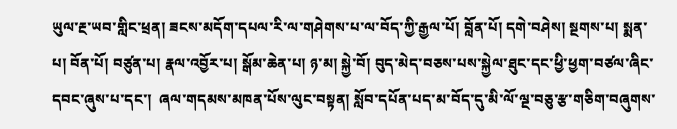ཡུལ་རྔ་ཡབ་གླིང་ཕྲན། ཟངས་མདོག་དཔལ་རི་ལ་གཤེགས་པ་ལ་བོད་ཀྱི་རྒྱལ་པོ། བློན་པོ། དགེ་བཤེས། སྔགས་པ། སྨན་པ། བོན་པོ། བཙུན་པ། རྣལ་འབྱོར་པ། སྒོམ་ཆེན་པ། ཉ་མ། སྐྱེ་བོ། བུད་མེད་བཅས་པས་སྐྱེལ་ཐུང་དང་ཕྱི་ཕྱག་བཙལ་ཞིང་དབང་ཞུས་པ་དང་།  ཞལ་གདམས་མཁན་པོས་ལུང་བསྟན། སློབ་དཔོན་པད་མ་བོད་དུ་མི་ལོ་ལྔ་བཅུ་རྩ་གཅིག་བཞུགས་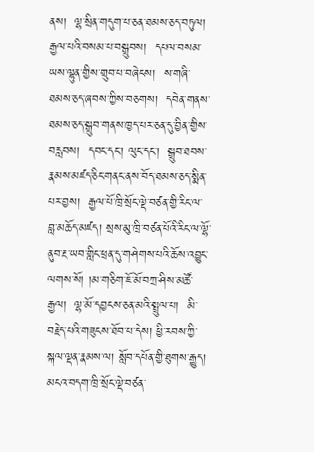ནས།  ལྷ་སྲིན་གདུག་པ་ཅན་ཐམས་ཅད་བཏུལ། རྒྱལ་པའི་བསམ་པ་བསྒྲུབས།  དཔལ་བསམ་ཡས་ལྷུན་གྱིས་གྲུབ་པ་བཞེངས།  ས་གཞི་ཐམས་ཅད་ཞབས་ཀྱིས་བཅགས།  དབེན་གནས་ཐམས་ཅད་སྒྲུབ་གནས་ཁྱད་པར་ཅན་དུ་བྱིན་གྱིས་བརླབས།  དབང་དང་། ལུང་དང་།  སྒྲུབ་ཐབས་རྣམས་མཛད་ཅིང་གནང་ནས་བོད་ཐམས་ཅད་སྨིན་པར་བྱས།  རྒྱལ་པོ་ཁྲི་སྲོང་ལྡེ་བཙན་གྱི་རིང་ལ་བླ་མཆོད་མཛད། སྲས་མུ་ཁྲི་བཙན་པོའི་རིང་ལ་ལྷོ་ནུབ་རྔ་ཡབ་གླིང་ཕྲན་དུ་གཤེགས་པའི་ཆོས་འབྱུང་ལགས་སོ། །མ་གཅིག་ཇོ་མོ་བཀྲ་ཤིས་མཚོ་རྒྱལ།  ལྷ་མོ་དབྱངས་ཅན་མའི་སྤྲུལ་པ།  མི་བརྗེད་པའི་གཟུངས་ཐོབ་པ་དེས། ཕྱི་རབས་ཀྱི་སྐལ་ལྡན་རྣམས་ལ། སློབ་དཔོན་གྱི་ཐུགས་རྒྱུད།  མངའ་བདག་ཁྲི་སྲོང་ལྡེ་བཙན་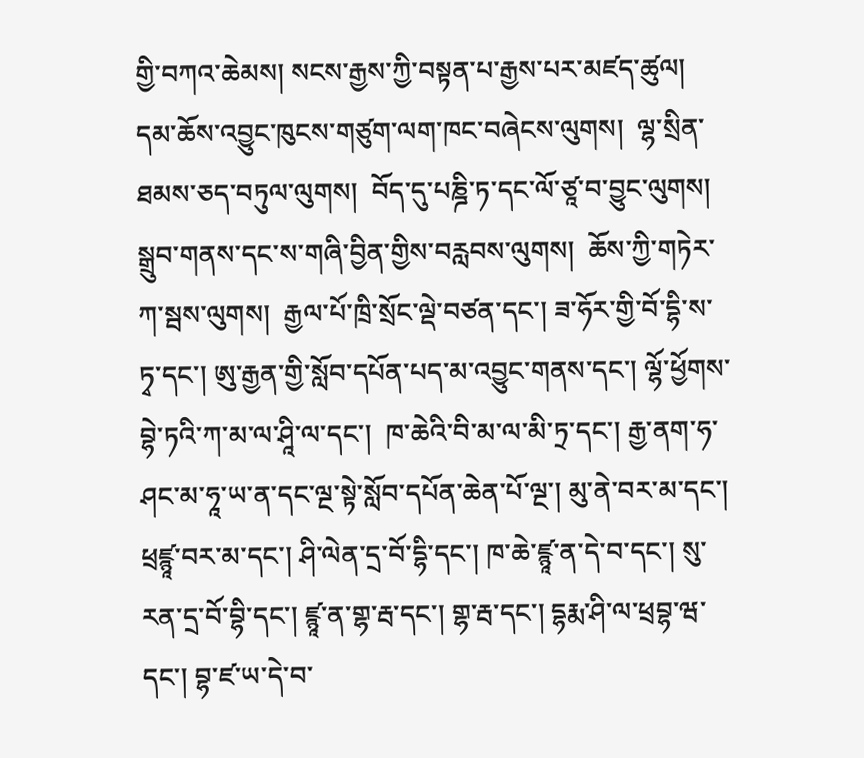གྱི་བཀའ་ཆེམས། སངས་རྒྱས་ཀྱི་བསྟན་པ་རྒྱས་པར་མཛད་ཚུལ། དམ་ཆོས་འབྱུང་ཁུངས་གཙུག་ལག་ཁང་བཞེངས་ལུགས།  ལྷ་སྲིན་ཐམས་ཅད་བཏུལ་ལུགས།  བོད་དུ་པཎྜི་ཏ་དང་ལོ་ཙཱ་བ་བྱུང་ལུགས། སྒྲུབ་གནས་དང་ས་གཞི་བྱིན་གྱིས་བརླབས་ལུགས།  ཆོས་ཀྱི་གཏེར་ཀ་སྦས་ལུགས།  རྒྱལ་པོ་ཁྲི་སྲོང་ལྡེ་བཙན་དང་། ཟ་ཧོར་གྱི་བོ་དྷི་ས་ཏྭ་དང་། ཨུ་རྒྱན་གྱི་སློབ་དཔོན་པད་མ་འབྱུང་གནས་དང་། ལྷོ་ཕྱོགས་བྷེ་ཏའི་ཀ་མ་ལ་ཤཱི་ལ་དང་།  ཁ་ཆེའི་བི་མ་ལ་མི་ཏྲ་དང་། རྒྱ་ནག་ཧ་ཤང་མ་ཧཱ་ཡ་ན་དང་ལྔ་སྟེ་སློབ་དཔོན་ཆེན་པོ་ལྔ་། མུ་ནེ་བར་མ་དང་།  ཕྲཛྙཱ་བར་མ་དང་། ཤི་ལེན་དྲ་བོ་དྷི་དང་། ཁ་ཆེ་ཛྙཱ་ན་དེ་བ་དང་། སུ་རན་དྲ་བོ་བྷི་དང་། ཛྙཱ་ན་གྷ་རྦ་དང་། གྷ་རྦ་དང་། དྷརྨ་ཤི་ལ་ཕྲབྷ་ཝ་དང་། བྷ་ཛ་ཡ་དེ་བ་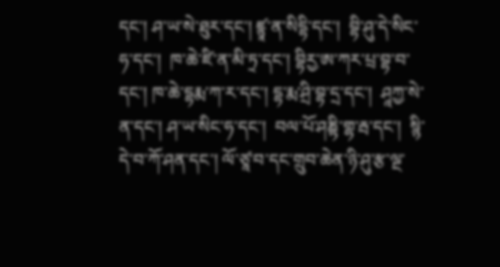དང་། ཤ་ཡ་སེ་ཐུར་དང་། ཛྙཱ་ན་སིདྷི་དང་།  བྷི་ཤུ་དེ་སིང་ཧ་དང་།  ཁ་ཆེ་ཛི་ན་མི་ཏྲ་དང་། བྷིརྱ་ཨ་ཀར་པྲ་བྷ་བ་དང་། ཁ་ཆེ་དྷརྨ་ཀ་ར་དང་། དྷ་རྨ་ཤྲི་བྷ་དྲ་དང་།  ཤཱཀྱ་སེ་ན་དང་། ཤ་ཡ་སིང་ཧ་དང་།  བལ་པོ་ཤཎྟི་གྷ་རྦ་དང་།  སྙི་དེ་བ་ཀོ་ཤན་དང་། ལོ་ཙཱ་བ་དང་གྲུབ་ཆེན་ཉི་ཤུ་རྩ་ལྔ་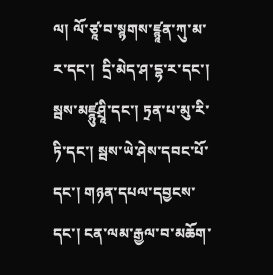ལ། ལོ་ཙཱ་བ་སྙགས་ཛྙཱན་ཀུ་མ་ར་དང་།  དྲི་མེད་ཤ་དྷ་ར་དང་། སྦས་མཛྙུཤྲཱི་དང་། ཏྲན་པ་མུ་རི་ཏི་དང་། སྦས་ཡེ་ཤེས་དབང་པོ་དང་། གཉན་དཔལ་དབྱངས་དང་། ངན་ལམ་རྒྱལ་བ་མཆོག་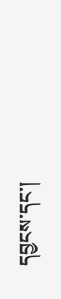དབྱངས་དང་།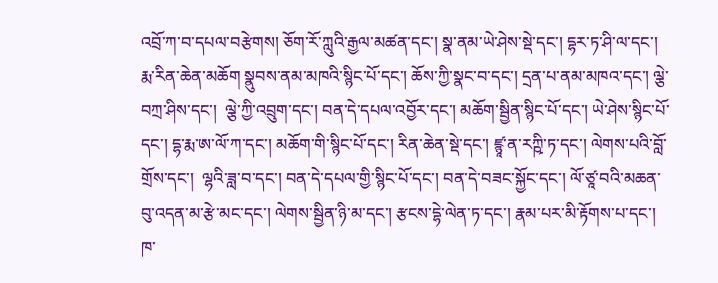འབྲོ་ཀ་བ་དཔལ་བརྩེགས། ཅོག་རོ་ཀླུའི་རྒྱལ་མཚན་དང་། སྣ་ནམ་ཡེ་ཤེས་སྡེ་དང་། དྷར་ཏ་ཤི་ལ་དང་། རྨ་རིན་ཆེན་མཆོག སྣུབས་ནམ་མཁའི་སྙིང་པོ་དང་། ཆོས་ཀྱི་སྣང་བ་དང་། དྲན་པ་ནམ་མཁའ་དང་། ལྕེ་བཀྲ་ཤིས་དང་།  ལྕེ་ཀྱི་འབྲུག་དང་། བན་དེ་དཔལ་འབྱོར་དང་། མཆོག་སྦྱིན་སྙིང་པོ་དང་། ཡེ་ཤེས་སྙིང་པོ་དང་། དྷ་རྨ་ཨ་ལོ་ཀ་དང་། མཆོག་གི་སྙིང་པོ་དང་། རིན་ཆེན་སྡེ་དང་། ཛྙཱ་ན་རཀྵི་ཏ་དང་། ལེགས་པའི་བློ་གྲོས་དང་།  ལྷའི་ཟླ་བ་དང་། བན་དེ་དཔལ་གྱི་སྙིང་པོ་དང་། བན་དེ་བཟང་སྐྱོང་དང་། ལོ་ཙཱ་བའི་མཆན་བུ་འདན་མ་རྩེ་མང་དང་། ལེགས་སྦྱིན་ཉི་མ་དང་། རྩངས་དྷེ་ལེན་ཏ་དང་། རྣམ་པར་མི་རྟོགས་པ་དང་། ཁ་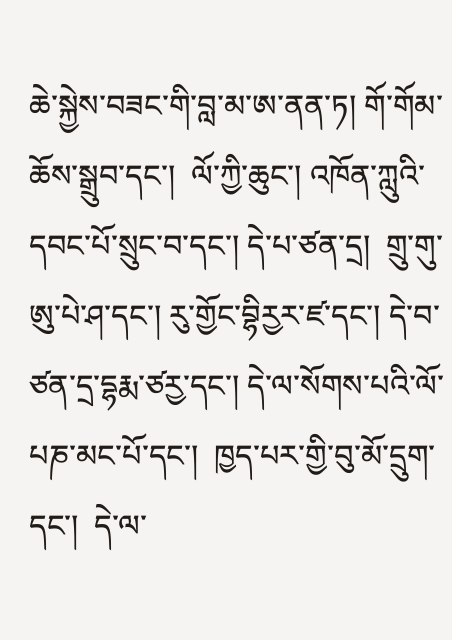ཆེ་སྐྱེས་བཟང་གི་བླ་མ་ཨ་ནན་ཏ། གོ་གོམ་ཆོས་སྒྲུབ་དང་།  ལོ་ཀྱི་ཆུང་། འཁོན་ཀླུའི་དབང་པོ་སྲུང་བ་དང་། དེ་པ་ཙན་དྲ།  གྲུ་གུ་ཨུ་པེ་ཤ་དང་། རུ་གྱོང་བྷིརྱར་ཛ་དང་། དེ་བ་ཙན་དྲ་དྷརྨ་ཙརྱ་དང་། དེ་ལ་སོགས་པའི་ལོ་པཎ་མང་པོ་དང་།  ཁྱད་པར་གྱི་བུ་མོ་དྲུག་དང་།  དེ་ལ་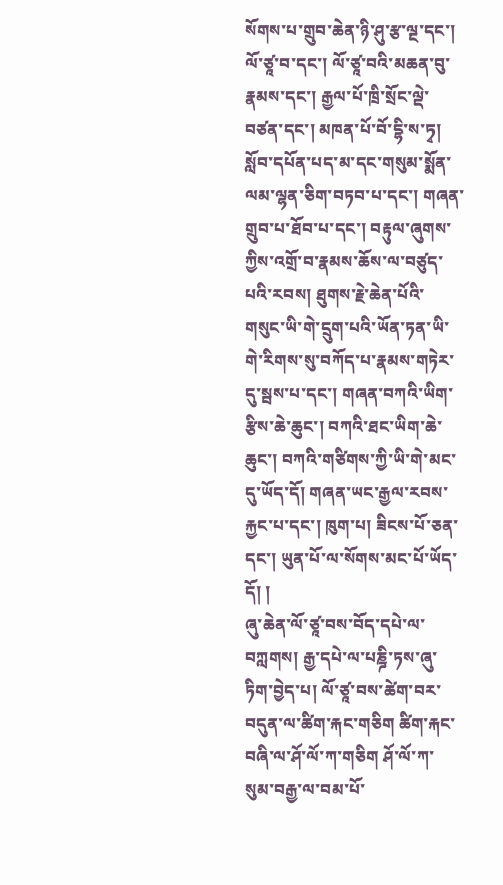སོགས་པ་གྲུབ་ཆེན་ཉི་ཤུ་རྩ་ལྔ་དང་། ལོ་ཙཱ་བ་དང་། ལོ་ཙཱ་བའི་མཆན་བུ་རྣམས་དང་། རྒྱལ་པོ་ཁྲི་སྲོང་ལྡེ་བཙན་དང་། མཁན་པོ་བོ་དྷི་ས་ཏྭ། སློབ་དཔོན་པད་མ་དང་གསུམ་སྨོན་ལམ་ལྷན་ཅིག་བཏབ་པ་དང་། གཞན་གྲུབ་པ་ཐོབ་པ་དང་། བརྟུལ་ཞུགས་ཀྱིས་འགྲོ་བ་རྣམས་ཆོས་ལ་བཙུད་པའི་རབས། ཐུགས་རྗེ་ཆེན་པོའི་གསུང་ཡི་གེ་དྲུག་པའི་ཡོན་ཏན་ཡི་གེ་རིགས་སུ་བཀོད་པ་རྣམས་གཏེར་དུ་སྦས་པ་དང་། གཞན་བཀའི་ཡིག་རྩིས་ཆེ་ཆུང་། བཀའི་ཐང་ཡིག་ཆེ་ཆུང་། བཀའི་གཙིགས་ཀྱི་ཡི་གེ་མང་དུ་ཡོད་དོ། གཞན་ཡང་རྒྱལ་རབས་རྐྱང་པ་དང་། ཁུག་པ། ཟིངས་པོ་ཅན་དང་། ཡུན་པོ་ལ་སོགས་མང་པོ་ཡོད་དོ། །
ཞུ་ཆེན་ལོ་ཙཱ་བས་བོད་དཔེ་ལ་བཀླགས། རྒྱ་དཔེ་ལ་པཎྜི་ཏས་ཞུ་ཏིག་བྱེད་པ། ལོ་ཙཱ་བས་ཚེག་བར་བདུན་ལ་ཚིག་རྐང་གཅིག ཚིག་རྐང་བཞི་ལ་ཤོ་ལོ་ཀ་གཅིག ཤོ་ལོ་ཀ་སུམ་བརྒྱ་ལ་བམ་པོ་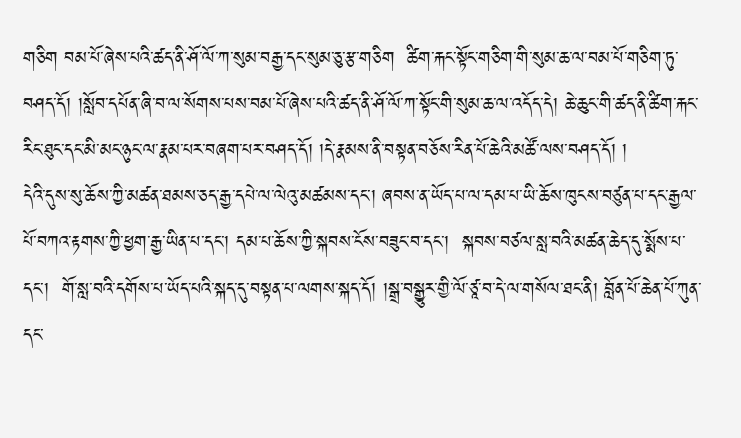གཅིག བམ་པོ་ཞེས་པའི་ཚད་ནི་ཤོ་ལོ་ཀ་སུམ་བརྒྱ་དང་སུམ་ཅུ་རྩ་གཅིག  ཚིག་རྐང་སྟོང་གཅིག་གི་སུམ་ཆ་ལ་བམ་པོ་གཅིག་ཏུ་བཤད་དོ། །སློབ་དཔོན་ཞི་བ་ལ་སོགས་པས་བམ་པོ་ཞེས་པའི་ཚད་ནི་ཤོ་ལོ་ཀ་སྟོང་གི་སུམ་ཆ་ལ་འདོད་དེ། ཆེ་ཆུང་གི་ཚད་ནི་ཚིག་རྐང་རིང་ཐུང་དང་མི་མང་ཉུང་ལ་རྣམ་པར་བཞག་པར་བཤད་དོ། །དེ་རྣམས་ནི་བསྟན་བཅོས་རིན་པོ་ཆེའི་མཚོ་ལས་བཤད་དོ། །
དེའི་དུས་སུ་ཆོས་ཀྱི་མཚན་ཐམས་ཅད་རྒྱ་དཔེ་ལ་ལེའུ་མཚམས་དང་། ཞབས་ན་ཡོད་པ་ལ་དམ་པ་ཡི་ཆོས་ཁུངས་བཙུན་པ་དང་རྒྱལ་པོ་བཀའ་རྟགས་ཀྱི་ཕྱག་རྒྱ་ཡིན་པ་དང་། དམ་པ་ཆོས་ཀྱི་སྐབས་ངོས་བཟུང་བ་དང་།  སྐབས་བཙལ་སླ་བའི་མཚན་ཆེད་དུ་སྨོས་པ་དང་།  གོ་སླ་བའི་དགོས་པ་ཡོད་པའི་སྐད་དུ་བསྟན་པ་ལགས་སྐད་དོ། །སྒྲ་བསྒྱུར་གྱི་ལོ་ཙཱ་བ་དེ་ལ་གསོལ་ཐང་ནི། བློན་པོ་ཆེན་པོ་ཀུན་དང་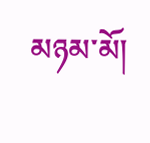མཉམ་མོ།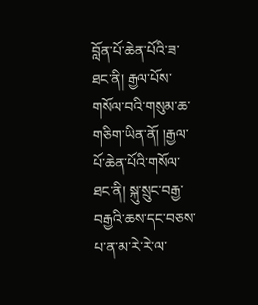བློན་པོ་ཆེན་པོའི་ཟ་ཐང་ནི། རྒྱལ་པོས་གསོལ་བའི་གསུམ་ཆ་གཅིག་ཡིན་ནོ། །རྒྱལ་པོ་ཆེན་པོའི་གསོལ་ཐང་ནི། སྐུ་སྲུང་བརྒྱ་བརྒྱའི་ཆས་དང་བཅས་པ་ན་མ་རེ་རེ་ལ་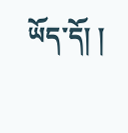ཡོད་དོ། །